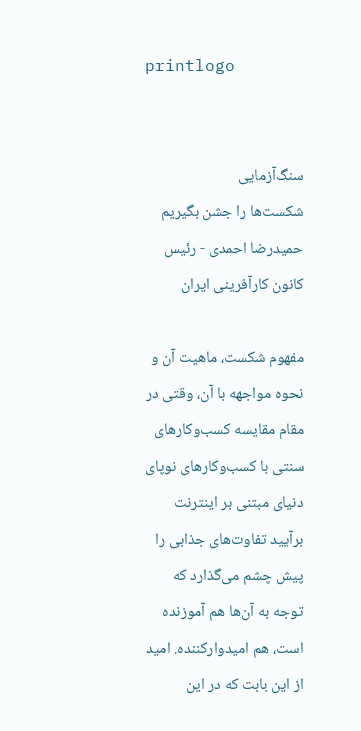printlogo


سنگ‌آزمایی
شکست‌ها را جشن بگیریم
حمیدرضا احمدی - رئیس کانون کارآفرینی ایران

مفهوم شکست، ماهیت آن و نحوه مواجهه با آن، وقتی در مقام مقایسه کسب‌وکارهای سنتی با کسب‌وکارهای نوپای دنیای مبتنی بر اینترنت برآیید تفاوت‌های جذابی را پیش چشم می‌گذارد که توجه به آن‌ها هم آموزنده است، هم امیدوارکننده. امید از این بابت که در این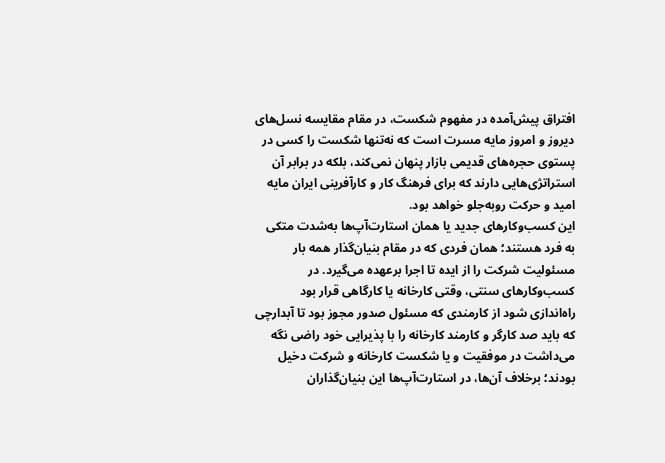افتراق پیش‌آمده در مفهوم شکست، در مقام مقایسه نسل‌های دیروز و امروز مایه مسرت است که نه‌تنها شکست را کسی در پستوی حجره‌های قدیمی بازار پنهان نمی‌کند، بلکه در برابر آن استراتژی‌هایی دارند که برای فرهنگ کار و کارآفرینی ایران مایه امید و حرکت روبه‌جلو خواهد بود.
این کسب‌وکارهای جدید یا همان استارت‌آپ‌ها به‌شدت متکی به فرد هستند؛ همان فردی که در مقام بنیان‌گذار همه بار مسئولیت شرکت را از ایده تا اجرا برعهده می‌گیرد. در کسب‌وکارهای سنتی، وقتی کارخانه یا کارگاهی قرار بود راه‌اندازی شود از کارمندی که مسئول صدور مجوز بود تا آبدارچی که باید صد کارگر و کارمند کارخانه را با پذیرایی خود راضی نگه می‌داشت در موفقیت و یا شکست کارخانه و شرکت دخیل بودند؛ برخلاف آن‌ها، در استارت‌آپ‌ها این بنیان‌گذاران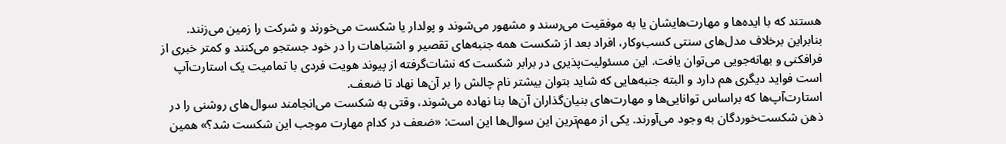هستند که با ایده‌ها و مهارت‌هایشان یا به موفقیت می‌رسند و مشهور می‌شوند و پولدار یا شکست می‌خورند و شرکت را زمین می‌زنند. بنابراین برخلاف مدل‌های سنتی کسب‌وکار، افراد بعد از شکست همه جنبه‌های تقصیر و اشتباهات را در خود جستجو می‌کنند و کمتر خبری از فرافکنی و بهانه‌جویی می‌توان یافت. این مسئولیت‌پذیری در برابر شکست که نشات‌گرفته از پیوند هویت فردی با تمامیت یک استارت‌آپ است فواید دیگری هم دارد و البته جنبه‌هایی که شاید بتوان بیشتر نام چالش را بر آن‌ها نهاد تا ضعف.
استارت‌آپ‌ها که براساس توانایی‌ها و مهارت‌های بنیان‌گذاران آن‌ها بنا نهاده می‌شوند، وقتی به شکست می‌انجامند سوال‌های روشنی را در ذهن شکست‌خوردگان به وجود می‌آورند. یکی از مهم‌ترین این سوال‌ها این است: «ضعف در کدام مهارت موجب این شکست شد؟» همین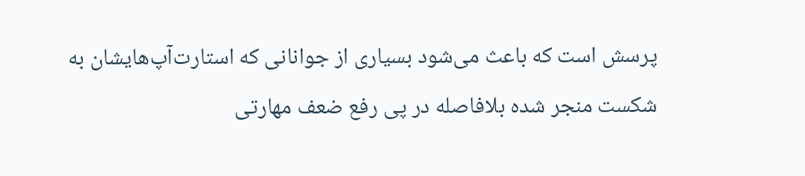پرسش است که باعث می‌شود بسیاری از جوانانی که استارت‌آپ‌هایشان به شکست منجر شده بلافاصله در پی رفع ضعف مهارتی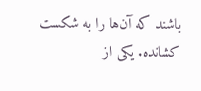باشند که آن‌ها را به شکست کشانده. یکی از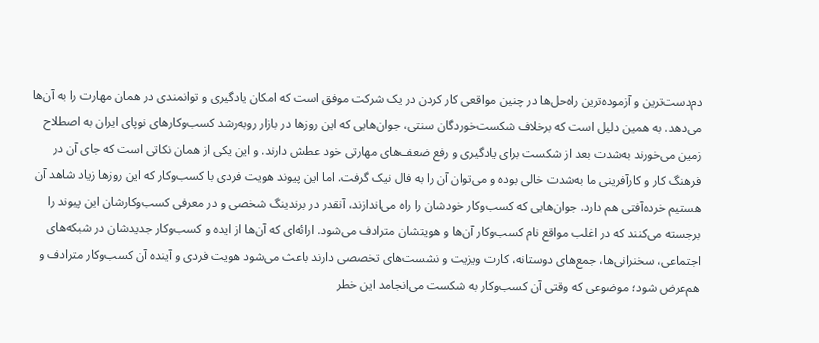دم‌‌دست‌ترین و آزموده‌ترین راه‌حل‌ها در چنین مواقعی کار کردن در یک شرکت موفق است که امکان یادگیری و توانمندی در همان مهارت را به آن‌ها می‌دهد. به همین دلیل است که برخلاف شکست‌خوردگان سنتی، جوان‌هایی که این روزها در بازار روبه‌رشد کسب‌وکارهای نوپای ایران به اصطلاح زمین می‌خورند به‌شدت بعد از شکست برای یادگیری و رفع ضعف‌های مهارتی خود عطش دارند. و این یکی از همان نکاتی است که جای آن در فرهنگ کار و کارآفرینی ما به‌شدت خالی بوده و می‌توان آن را به فال نیک گرفت. اما این پیوند هویت فردی با کسب‌وکار که این روزها زیاد شاهد آن هستیم خرده‌آفتی هم دارد. جوان‌هایی که کسب‌وکار خودشان را راه می‌اندازند، آنقدر در برندینگ شخصی و در معرفی کسب‌وکارشان این پیوند را برجسته می‌کنند که در اغلب مواقع نام کسب‌وکار آن‌ها و هویتشان مترادف می‌شود. ارائه‌ای که آن‌ها از ایده و کسب‌وکار جدیدشان در شبکه‌های اجتماعی، سخنرانی‌ها، جمع‌های دوستانه، کارت ویزیت و نشست‌های تخصصی دارند باعث می‌شود هویت فردی و آینده آن کسب‌وکار مترادف و هم‌عرض شود؛ موضوعی که وقتی آن کسب‌وکار به شکست می‌انجامد این خطر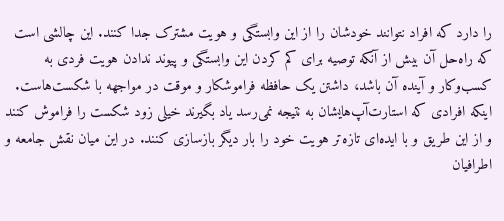را دارد که افراد نتوانند خودشان را از این وابستگی و هویت مشترک جدا کنند. این چالشی است که راه‌حل آن بیش از آنکه توصیه برای کم کردن این وابستگی و پیوند ندادن هویت فردی به کسب‌وکار و آینده آن باشد، داشتن یک حافظه فراموشکار و موقت در مواجهه با شکست‌هاست. اینکه افرادی که استارت‌آپ‌هایشان به نتیجه نمی‌رسد یاد بگیرند خیلی زود شکست را فراموش کنند و از این طریق و با ایده‌ای تازه‌تر هویت خود را بار دیگر بازسازی کنند. در این میان نقش جامعه و اطرافیان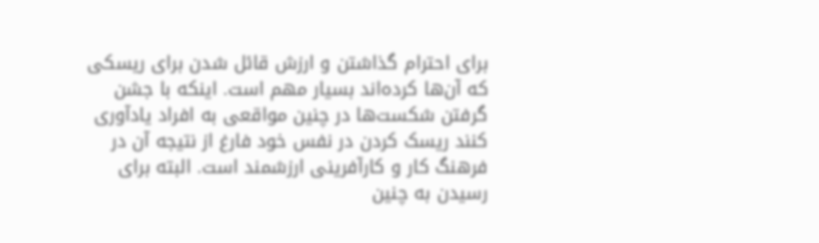برای احترام گذاشتن و ارزش قائل شدن برای ریسکی که آن‌ها کرده‌اند بسیار مهم است. اینکه با جشن گرفتن شکست‌ها در چنین مواقعی به افراد یادآوری کنند ریسک کردن در نفس خود فارغ از نتیجه آن در فرهنگ کار و کارآفرینی ارزشمند است. البته برای رسیدن به چنین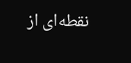نقطه‌ای از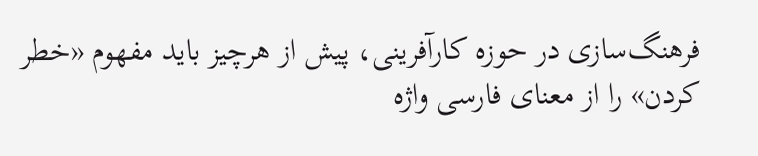فرهنگ‌سازی در حوزه کارآفرینی، پیش از هرچیز باید مفهوم «خطر کردن» را از معنای فارسی واژه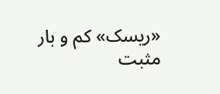«ریسک» کم و بار مثبت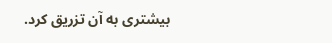بیشتری به آن تزریق کرد.